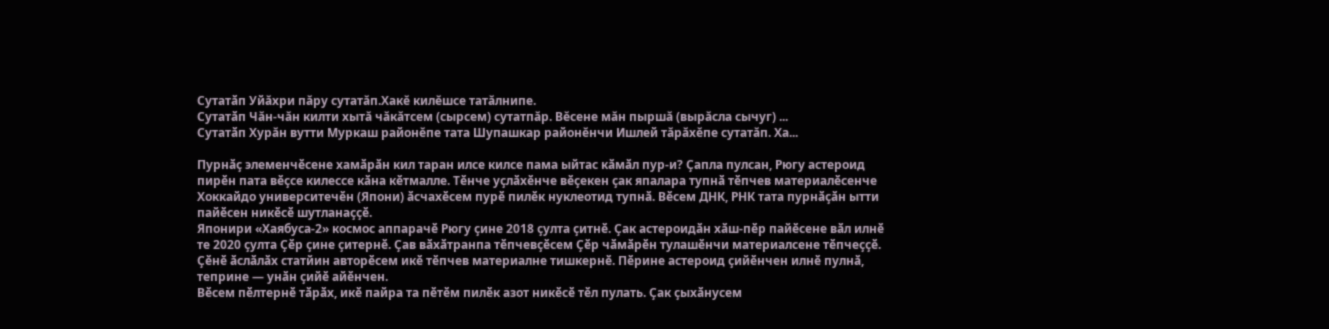Сутатӑп Уйăхри пăру сутатăп.Хакĕ килĕшсе татăлнипе.
Сутатӑп Чăн-чăн килти хытă чăкăтсем (сырсем) сутатпăр. Вĕсене мăн пыршă (вырăсла сычуг) ...
Сутатӑп Хурăн вутти Муркаш районĕпе тата Шупашкар районĕнчи Ишлей тăрăхĕпе сутатăп. Ха...

Пурнӑҫ элеменчӗсене хамӑрӑн кил таран илсе килсе пама ыйтас кӑмӑл пур-и? Ҫапла пулсан, Рюгу астероид пирӗн пата вӗҫсе килессе кӑна кӗтмалле. Тӗнче уҫлӑхӗнче вӗҫекен ҫак япалара тупнӑ тӗпчев материалӗсенче Хоккайдо университечӗн (Япони) ӑсчахӗсем пурӗ пилӗк нуклеотид тупнӑ. Вӗсем ДНК, РНК тата пурнӑҫӑн ытти пайӗсен никӗсӗ шутланаҫҫӗ.
Японири «Хаябуса-2» космос аппарачӗ Рюгу ҫине 2018 ҫулта ҫитнӗ. Ҫак астероидӑн хӑш-пӗр пайӗсене вӑл илнӗ те 2020 ҫулта Ҫӗр ҫине ҫитернӗ. Ҫав вӑхӑтранпа тӗпчевҫӗсем Ҫӗр чӑмӑрӗн тулашӗнчи материалсене тӗпчеҫҫӗ.
Ҫӗнӗ ӑслӑлӑх статйин авторӗсем икӗ тӗпчев материалне тишкернӗ. Пӗрине астероид ҫийӗнчен илнӗ пулнӑ, теприне — унӑн ҫийӗ айӗнчен.
Вӗсем пӗлтернӗ тӑрӑх, икӗ пайра та пӗтӗм пилӗк азот никӗсӗ тӗл пулать. Ҫак ҫыхӑнусем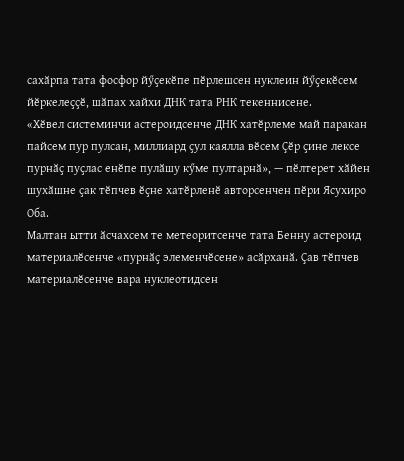сахӑрпа тата фосфор йӳҫекӗпе пӗрлешсен нуклеин йӳҫекӗсем йӗркелеҫҫӗ, шӑпах хайхи ДНК тата РНК текеннисене.
«Хӗвел системинчи астероидсенче ДНК хатӗрлеме май паракан пайсем пур пулсан, миллиард ҫул каялла вӗсем Ҫӗр ҫине лексе пурнӑҫ пуҫлас енӗпе пулӑшу кӳме пултарнӑ», — пӗлтерет хӑйен шухӑшне ҫак тӗпчев ӗҫне хатӗрленӗ авторсенчен пӗри Ясухиро Оба.
Малтан ытти ӑсчахсем те метеоритсенче тата Бенну астероид материалӗсенче «пурнӑҫ элеменчӗсене» асӑрханӑ. Ҫав тӗпчев материалӗсенче вара нуклеотидсен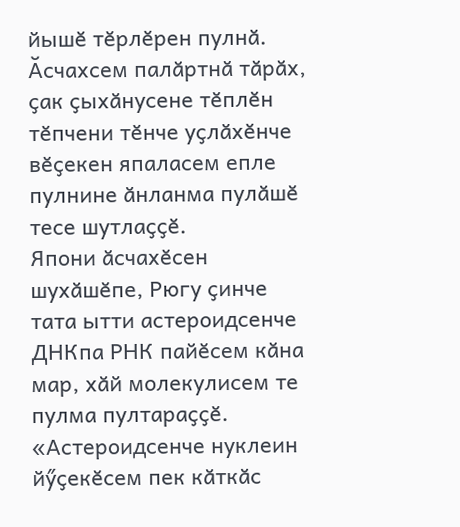йышӗ тӗрлӗрен пулнӑ. Ӑсчахсем палӑртнӑ тӑрӑх, ҫак ҫыхӑнусене тӗплӗн тӗпчени тӗнче уҫлӑхӗнче вӗҫекен япаласем епле пулнине ӑнланма пулӑшӗ тесе шутлаҫҫӗ.
Япони ӑсчахӗсен шухӑшӗпе, Рюгу ҫинче тата ытти астероидсенче ДНКпа РНК пайӗсем кӑна мар, хӑй молекулисем те пулма пултараҫҫӗ.
«Астероидсенче нуклеин йӳҫекӗсем пек кӑткӑс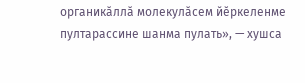органикӑллӑ молекулӑсем йӗркеленме пултарассине шанма пулать», — хушса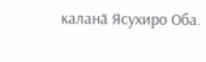каланӑ Ясухиро Оба.